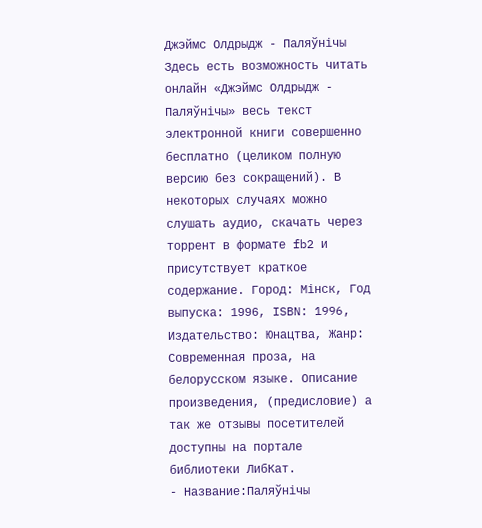Джэймс Олдрыдж - Паляўнічы
Здесь есть возможность читать онлайн «Джэймс Олдрыдж - Паляўнічы» весь текст электронной книги совершенно бесплатно (целиком полную версию без сокращений). В некоторых случаях можно слушать аудио, скачать через торрент в формате fb2 и присутствует краткое содержание. Город: Мінск, Год выпуска: 1996, ISBN: 1996, Издательство: Юнацтва, Жанр: Современная проза, на белорусском языке. Описание произведения, (предисловие) а так же отзывы посетителей доступны на портале библиотеки ЛибКат.
- Название:Паляўнічы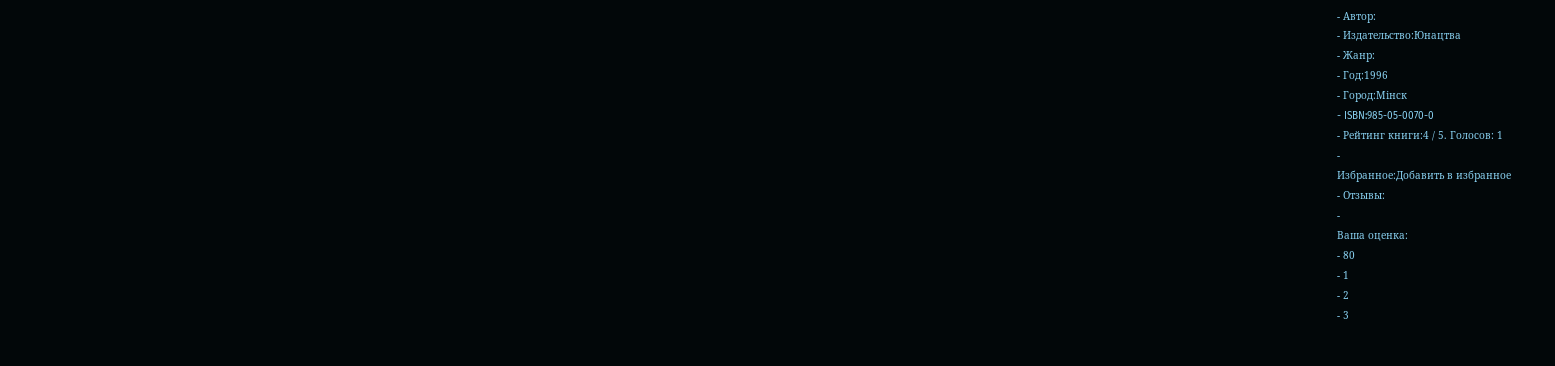- Автор:
- Издательство:Юнацтва
- Жанр:
- Год:1996
- Город:Мінск
- ISBN:985-05-0070-0
- Рейтинг книги:4 / 5. Голосов: 1
-
Избранное:Добавить в избранное
- Отзывы:
-
Ваша оценка:
- 80
- 1
- 2
- 3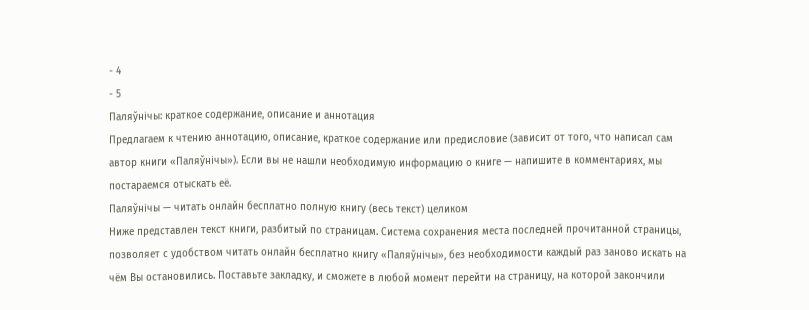- 4
- 5
Паляўнічы: краткое содержание, описание и аннотация
Предлагаем к чтению аннотацию, описание, краткое содержание или предисловие (зависит от того, что написал сам автор книги «Паляўнічы»). Если вы не нашли необходимую информацию о книге — напишите в комментариях, мы постараемся отыскать её.
Паляўнічы — читать онлайн бесплатно полную книгу (весь текст) целиком
Ниже представлен текст книги, разбитый по страницам. Система сохранения места последней прочитанной страницы, позволяет с удобством читать онлайн бесплатно книгу «Паляўнічы», без необходимости каждый раз заново искать на чём Вы остановились. Поставьте закладку, и сможете в любой момент перейти на страницу, на которой закончили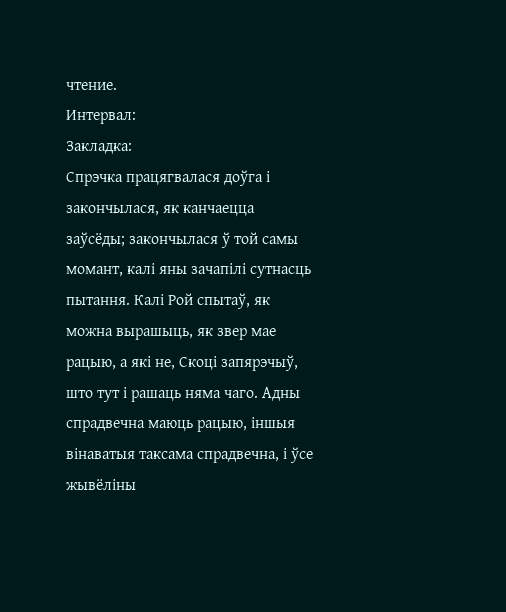чтение.
Интервал:
Закладка:
Спрэчка працягвалася доўга і закончылася, як канчаецца заўсёды; закончылася ў той самы момант, калі яны зачапілі сутнасць пытання. Калі Рой спытаў, як можна вырашыць, як звер мае рацыю, а які не, Скоці запярэчыў, што тут і рашаць няма чаго. Адны спрадвечна маюць рацыю, іншыя вінаватыя таксама спрадвечна, і ўсе жывёліны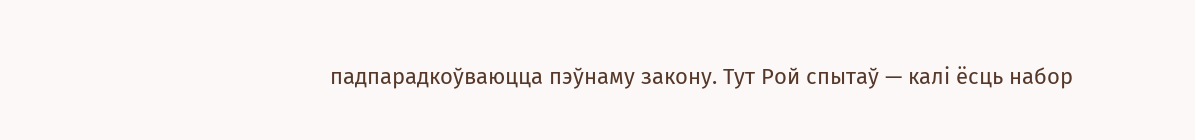падпарадкоўваюцца пэўнаму закону. Тут Рой спытаў — калі ёсць набор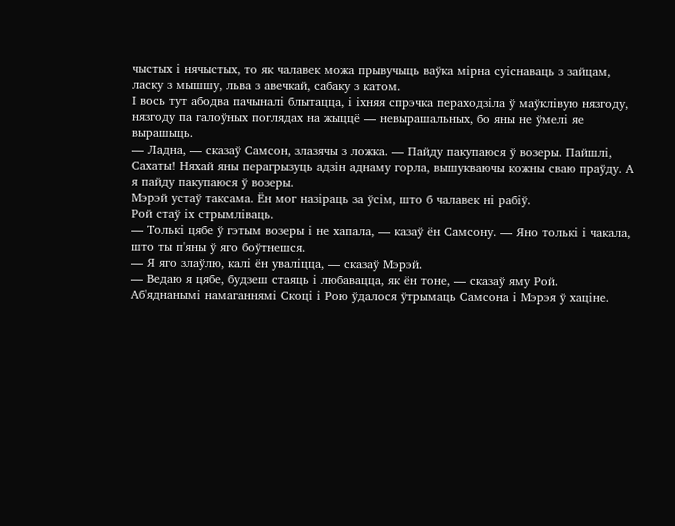чыстых і нячыстых, то як чалавек можа прывучыць ваўка мірна суіснаваць з зайцам, ласку з мышшу, льва з авечкай, сабаку з катом.
І вось тут абодва пачыналі блытацца, і іхняя спрэчка пераходзіла ў маўклівую нязгоду, нязгоду па галоўных поглядах на жыццё — невырашальных, бо яны не ўмелі яе вырашыць.
— Ладна, — сказаў Самсон, злазячы з ложка. — Пайду пакупаюся ў возеры. Пайшлі, Сахаты! Няхай яны перагрызуць адзін аднаму горла, вышукваючы кожны сваю праўду. А я пайду пакупаюся ў возеры.
Мэрэй устаў таксама. Ён мог назіраць за ўсім, што б чалавек ні рабіў.
Рой стаў іх стрымліваць.
— Толькі цябе ў гэтым возеры і не хапала, — казаў ён Самсону. — Яно толькі і чакала, што ты п'яны ў яго боўтнешся.
— Я яго злаўлю, калі ён уваліцца, — сказаў Мэрэй.
— Ведаю я цябе, будзеш стаяць і любавацца, як ён тоне, — сказаў яму Рой.
Аб'яднанымі намаганнямі Скоці і Рою ўдалося ўтрымаць Самсона і Мэрэя ў хаціне.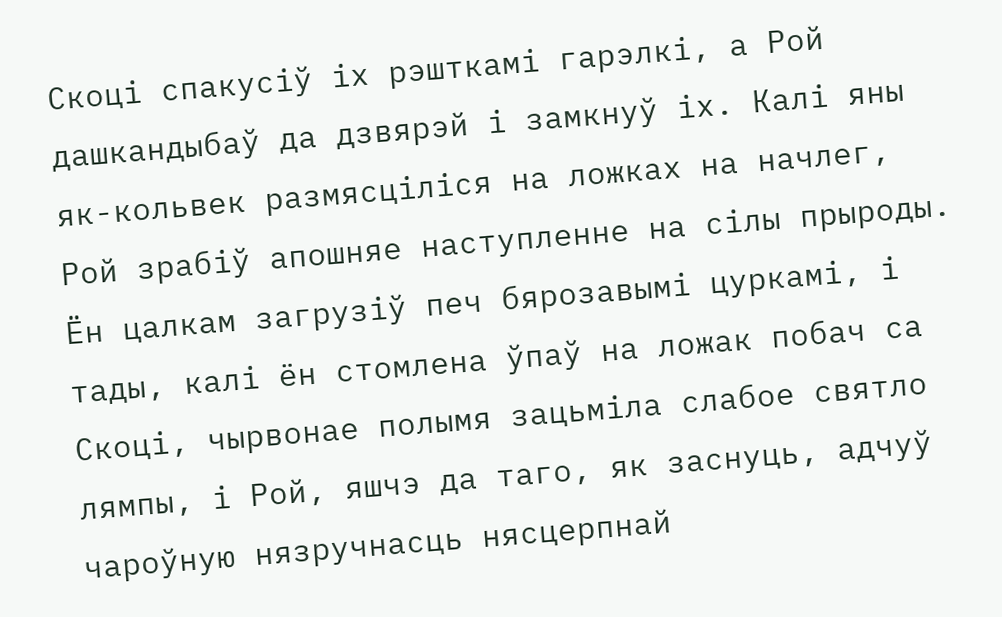Скоці спакусіў іх рэшткамі гарэлкі, а Рой дашкандыбаў да дзвярэй і замкнуў іх. Калі яны як-кольвек размясціліся на ложках на начлег, Рой зрабіў апошняе наступленне на сілы прыроды. Ён цалкам загрузіў печ бярозавымі цуркамі, і тады, калі ён стомлена ўпаў на ложак побач са Скоці, чырвонае полымя зацьміла слабое святло лямпы, і Рой, яшчэ да таго, як заснуць, адчуў чароўную нязручнасць нясцерпнай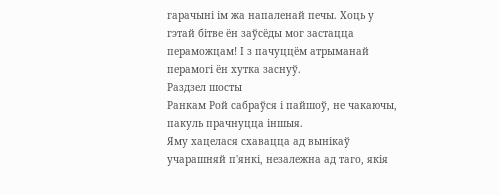гарачыні ім жа напаленай печы. Хоць у гэтай бітве ён заўсёды мог застацца пераможцам! І з пачуццём атрыманай перамогі ён хутка заснуў.
Раздзел шосты
Ранкам Рой сабраўся і пайшоў, не чакаючы, пакуль прачнуцца іншыя.
Яму хацелася схавацца ад вынікаў учарашняй п'янкі, незалежна ад таго, якія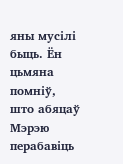яны мусілі быць. Ён цьмяна помніў, што абяцаў Мэрэю перабавіць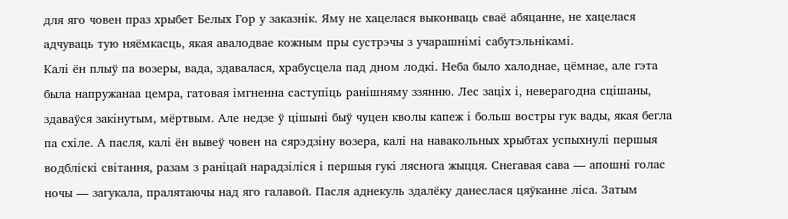для яго човен праз хрыбет Белых Гор у заказнік. Яму не хацелася выконваць сваё абяцанне, не хацелася адчуваць тую няёмкасць, якая авалодвае кожным пры сустрэчы з учарашнімі сабутэльнікамі.
Калі ён плыў па возеры, вада, здавалася, храбусцела пад дном лодкі. Неба было халоднае, цёмнае, але гэта была напружанаа цемра, гатовая імгненна саступіць ранішняму ззянню. Лес заціх і, неверагодна сцішаны, здаваўся закінутым, мёртвым. Але недзе ў цішыні быў чуцен кволы капеж і больш востры гук вады, якая бегла па схіле. А пасля, калі ён вывеў човен на сярэдзіну возера, калі на навакольных хрыбтах успыхнулі першыя водбліскі світання, разам з раніцай нарадзіліся і першыя гукі ляснога жыцця. Снегавая сава — апошні голас ночы — загукала, пралятаючы над яго галавой. Пасля аднекуль здалёку данеслася цяўканне ліса. Затым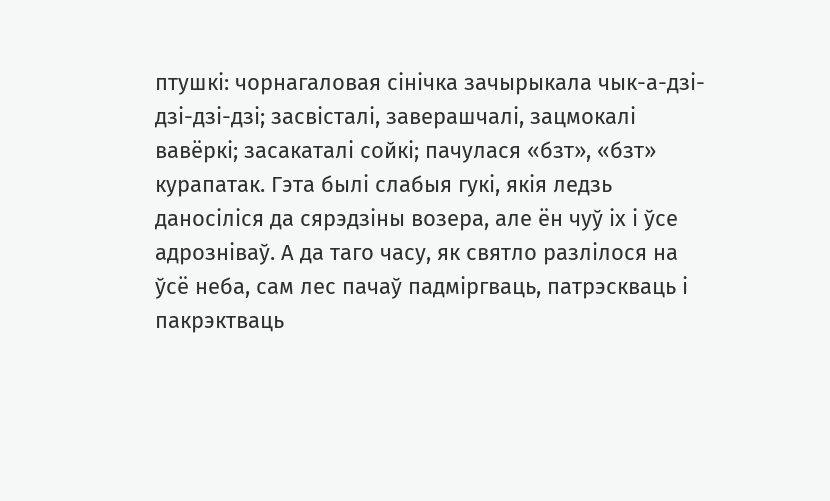птушкі: чорнагаловая сінічка зачырыкала чык-а-дзі-дзі-дзі-дзі; засвісталі, заверашчалі, зацмокалі вавёркі; засакаталі сойкі; пачулася «бзт», «бзт» курапатак. Гэта былі слабыя гукі, якія ледзь даносіліся да сярэдзіны возера, але ён чуў іх і ўсе адрозніваў. А да таго часу, як святло разлілося на ўсё неба, сам лес пачаў падміргваць, патрэскваць і пакрэктваць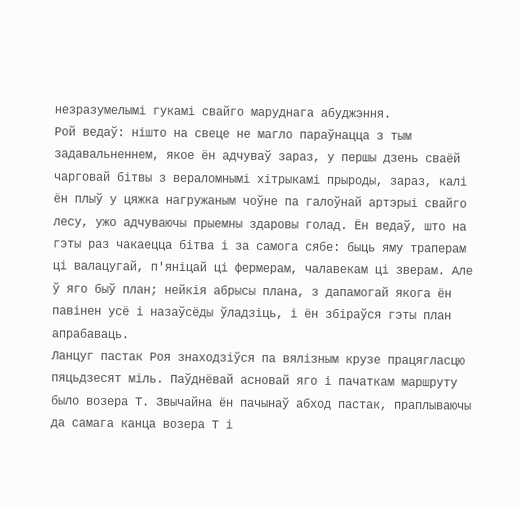незразумелымі гукамі свайго маруднага абуджэння.
Рой ведаў: нішто на свеце не магло параўнацца з тым задавальненнем, якое ён адчуваў зараз, у першы дзень сваёй чарговай бітвы з вераломнымі хітрыкамі прыроды, зараз, калі ён плыў у цяжка нагружаным чоўне па галоўнай артэрыі свайго лесу, ужо адчуваючы прыемны здаровы голад. Ён ведаў, што на гэты раз чакаецца бітва і за самога сябе: быць яму траперам ці валацугай, п'яніцай ці фермерам, чалавекам ці зверам. Але ў яго быў план; нейкія абрысы плана, з дапамогай якога ён павінен усё і назаўсёды ўладзіць, і ён збіраўся гэты план апрабаваць.
Ланцуг пастак Роя знаходзіўся па вялізным крузе працягласцю пяцьдзесят міль. Паўднёвай асновай яго і пачаткам маршруту было возера Т. Звычайна ён пачынаў абход пастак, праплываючы да самага канца возера Т і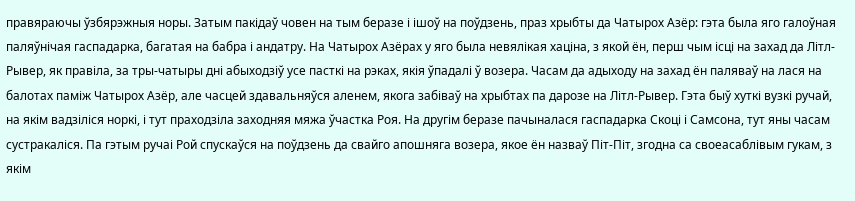правяраючы ўзбярэжныя норы. Затым пакідаў човен на тым беразе і ішоў на поўдзень, праз хрыбты да Чатырох Азёр: гэта была яго галоўная паляўнічая гаспадарка, багатая на бабра і андатру. На Чатырох Азёрах у яго была невялікая хаціна, з якой ён, перш чым ісці на захад да Літл-Рывер, як правіла, за тры-чатыры дні абыходзіў усе пасткі на рэках, якія ўпадалі ў возера. Часам да адыходу на захад ён паляваў на лася на балотах паміж Чатырох Азёр, але часцей здавальняўся аленем, якога забіваў на хрыбтах па дарозе на Літл-Рывер. Гэта быў хуткі вузкі ручай, на якім вадзіліся норкі, і тут праходзіла заходняя мяжа ўчастка Роя. На другім беразе пачыналася гаспадарка Скоці і Самсона, тут яны часам сустракаліся. Па гэтым ручаі Рой спускаўся на поўдзень да свайго апошняга возера, якое ён назваў Піт-Піт, згодна са своеасаблівым гукам, з якім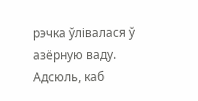рэчка ўлівалася ў азёрную ваду. Адсюль, каб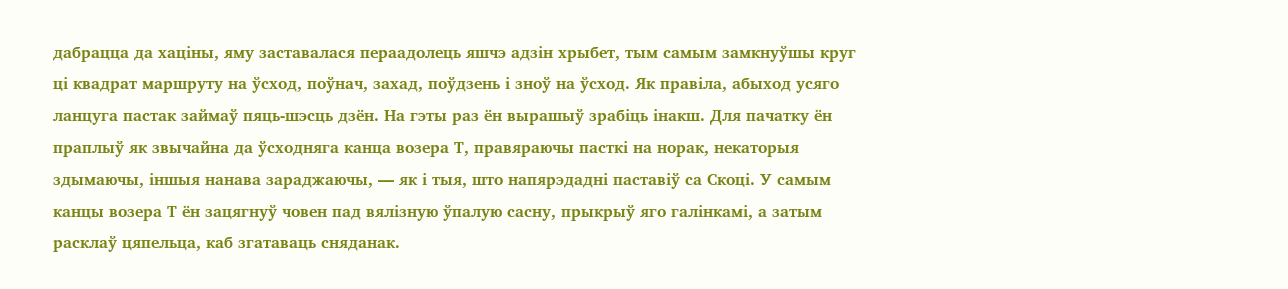дабрацца да хаціны, яму заставалася пераадолець яшчэ адзін хрыбет, тым самым замкнуўшы круг ці квадрат маршруту на ўсход, поўнач, захад, поўдзень і зноў на ўсход. Як правіла, абыход усяго ланцуга пастак займаў пяць-шэсць дзён. На гэты раз ён вырашыў зрабіць інакш. Для пачатку ён праплыў як звычайна да ўсходняга канца возера Т, правяраючы пасткі на норак, некаторыя здымаючы, іншыя нанава зараджаючы, — як і тыя, што напярэдадні паставіў са Скоці. У самым канцы возера Т ён зацягнуў човен пад вялізную ўпалую сасну, прыкрыў яго галінкамі, а затым расклаў цяпельца, каб згатаваць сняданак.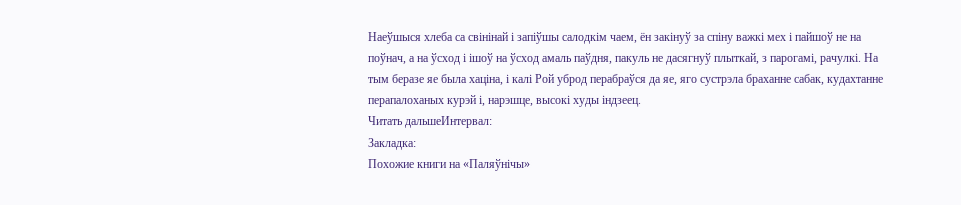Наеўшыся хлеба са свінінай і запіўшы салодкім чаем, ён закінуў за спіну важкі мех і пайшоў не на поўнач, а на ўсход і ішоў на ўсход амаль паўдня, пакуль не дасягнуў плыткай, з парогамі, рачулкі. На тым беразе яе была хаціна, і калі Рой уброд перабраўся да яе, яго сустрэла браханне сабак, кудахтанне перапалоханых курэй і, нарэшце, высокі худы індзеец.
Читать дальшеИнтервал:
Закладка:
Похожие книги на «Паляўнічы»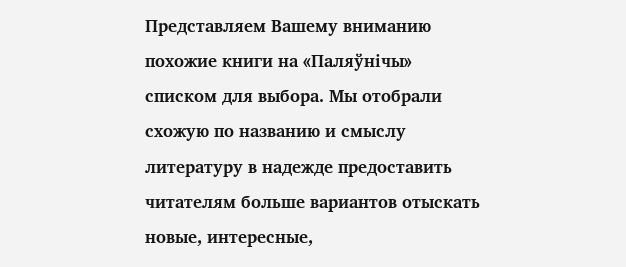Представляем Вашему вниманию похожие книги на «Паляўнічы» списком для выбора. Мы отобрали схожую по названию и смыслу литературу в надежде предоставить читателям больше вариантов отыскать новые, интересные,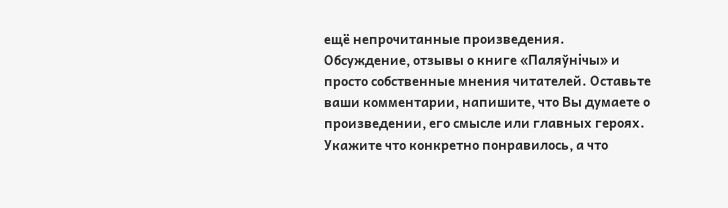ещё непрочитанные произведения.
Обсуждение, отзывы о книге «Паляўнічы» и просто собственные мнения читателей. Оставьте ваши комментарии, напишите, что Вы думаете о произведении, его смысле или главных героях. Укажите что конкретно понравилось, а что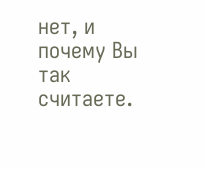нет, и почему Вы так считаете.